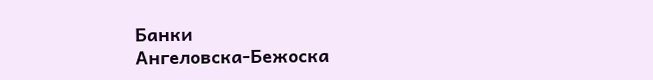Банки
Ангеловска-Бежоска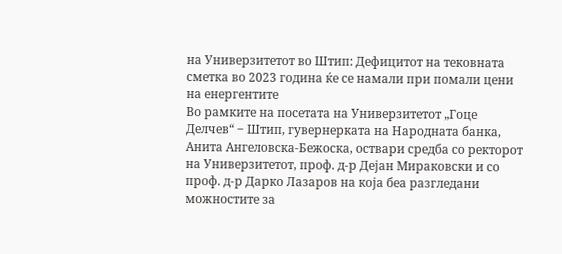на Универзитетот во Штип: Дефицитот на тековната сметка во 2023 година ќе се намали при помали цени на енергентите
Во рамките на посетата на Универзитетот „Гоце Делчев“ ‒ Штип, гувернерката на Народната банка, Анита Ангеловска-Бежоска, оствари средба со ректорот на Универзитетот, проф. д-р Дејан Мираковски и со проф. д-р Дарко Лазаров на која беа разгледани можностите за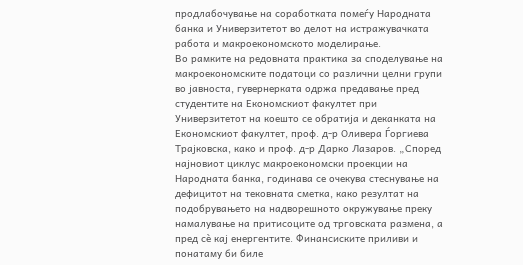продлабочување на соработката помеѓу Народната банка и Универзитетот во делот на истражувачката работа и макроекономското моделирање.
Во рамките на редовната практика за споделување на макроекономските податоци со различни целни групи во јавноста, гувернерката одржа предавање пред студентите на Економскиот факултет при Универзитетот на коешто се обратија и деканката на Економскиот факултет, проф. д-р Оливера Ѓоргиева Трајковска, како и проф. д-р Дарко Лазаров. „Според најновиот циклус макроекономски проекции на Народната банка, годинава се очекува стеснување на дефицитот на тековната сметка, како резултат на подобрувањето на надворешното окружување преку намалување на притисоците од трговската размена, а пред сѐ кај енергентите. Финансиските приливи и понатаму би биле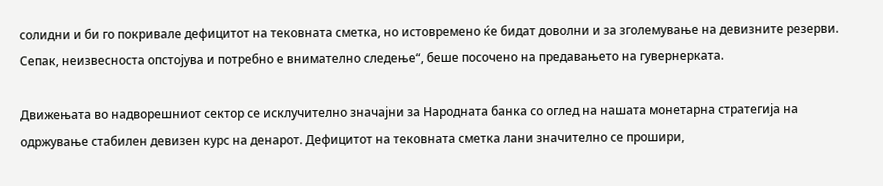солидни и би го покривале дефицитот на тековната сметка, но истовремено ќе бидат доволни и за зголемување на девизните резерви. Сепак, неизвесноста опстојува и потребно е внимателно следење“, беше посочено на предавањето на гувернерката.

Движењата во надворешниот сектор се исклучително значајни за Народната банка со оглед на нашата монетарна стратегија на одржување стабилен девизен курс на денарот. Дефицитот на тековната сметка лани значително се прошири,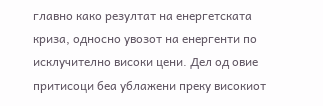главно како резултат на енергетската криза, односно увозот на енергенти по исклучително високи цени. Дел од овие притисоци беа ублажени преку високиот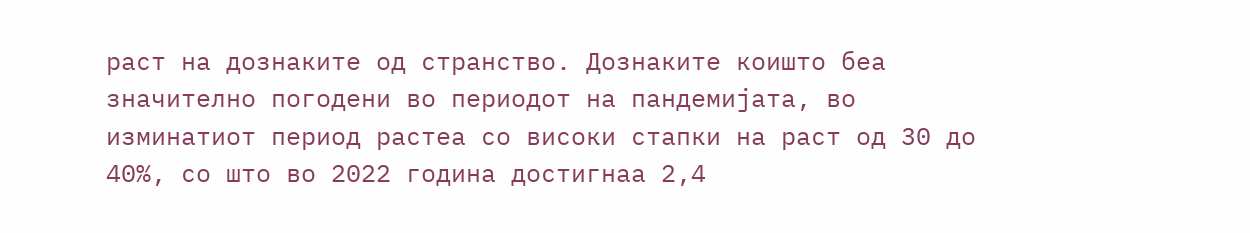раст на дознаките од странство. Дознаките коишто беа значително погодени во периодот на пандемијата, во изминатиот период растеа со високи стапки на раст од 30 до 40%, со што во 2022 година достигнаа 2,4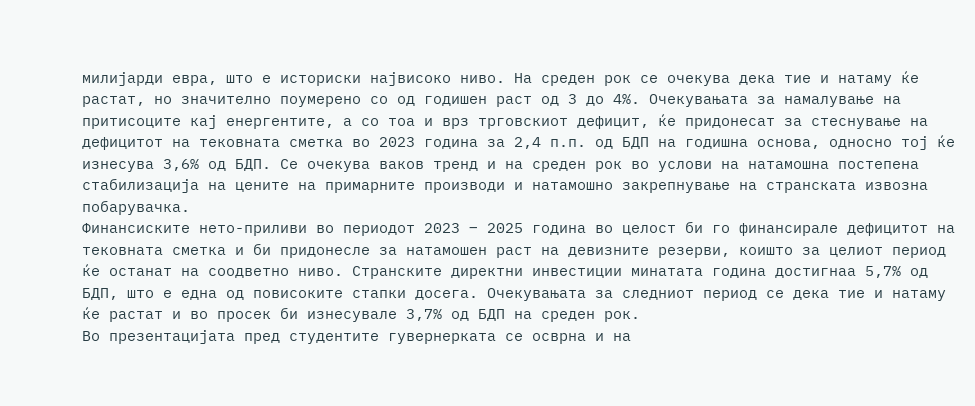милијарди евра, што е историски највисоко ниво. На среден рок се очекува дека тие и натаму ќе растат, но значително поумерено со од годишен раст од 3 до 4%. Очекувањата за намалување на притисоците кај енергентите, а со тоа и врз трговскиот дефицит, ќе придонесат за стеснување на дефицитот на тековната сметка во 2023 година за 2,4 п.п. од БДП на годишна основа, односно тој ќе изнесува 3,6% од БДП. Се очекува ваков тренд и на среден рок во услови на натамошна постепена стабилизација на цените на примарните производи и натамошно закрепнување на странската извозна побарувачка.
Финансиските нето-приливи во периодот 2023 ‒ 2025 година во целост би го финансирале дефицитот на тековната сметка и би придонесле за натамошен раст на девизните резерви, коишто за целиот период ќе останат на соодветно ниво. Странските директни инвестиции минатата година достигнаа 5,7% од БДП, што е една од повисоките стапки досега. Очекувањата за следниот период се дека тие и натаму ќе растат и во просек би изнесувале 3,7% од БДП на среден рок.
Во презентацијата пред студентите гувернерката се осврна и на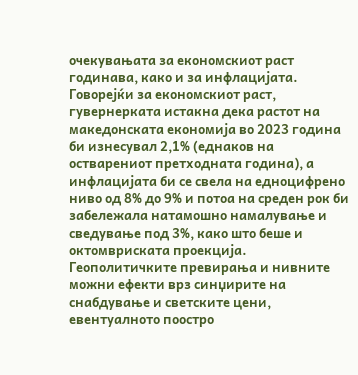очекувањата за економскиот раст годинава, како и за инфлацијата. Говорејќи за економскиот раст, гувернерката истакна дека растот на македонската економија во 2023 година би изнесувал 2,1% (еднаков на остварениот претходната година), а инфлацијата би се свела на едноцифрено ниво од 8% до 9% и потоа на среден рок би забележала натамошно намалување и сведување под 3%, како што беше и октомвриската проекција.
Геополитичките превирања и нивните можни ефекти врз синџирите на снабдување и светските цени, евентуалното поостро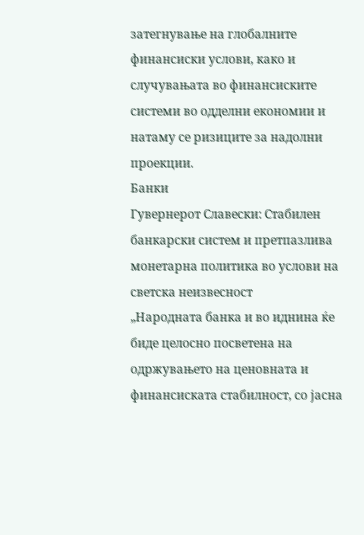затегнување на глобалните финансиски услови, како и случувањата во финансиските системи во одделни економии и натаму се ризиците за надолни проекции.
Банки
Гувернерот Славески: Стабилен банкарски систем и претпазлива монетарна политика во услови на светска неизвесност
„Народната банка и во иднина ќе биде целосно посветена на одржувањето на ценовната и финансиската стабилност, со јасна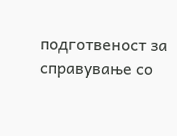подготвеност за справување со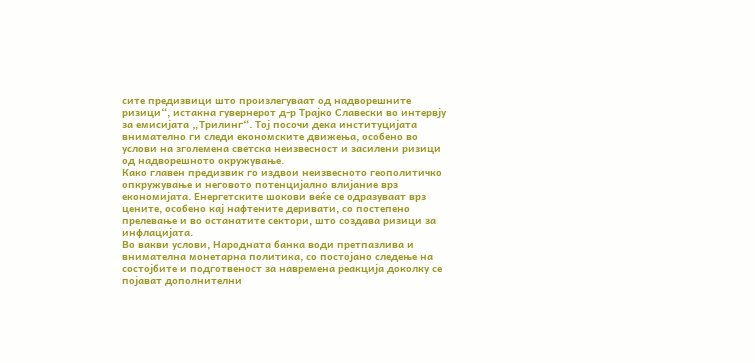сите предизвици што произлегуваат од надворешните ризици“, истакна гувернерот д-р Трајко Славески во интервју за емисијата „Трилинг“. Тој посочи дека институцијата внимателно ги следи економските движења, особено во услови на зголемена светска неизвесност и засилени ризици од надворешното окружување.
Како главен предизвик го издвои неизвесното геополитичко опкружување и неговото потенцијално влијание врз економијата. Енергетските шокови веќе се одразуваат врз цените, особено кај нафтените деривати, со постепено прелевање и во останатите сектори, што создава ризици за инфлацијата.
Во вакви услови, Народната банка води претпазлива и внимателна монетарна политика, со постојано следење на состојбите и подготвеност за навремена реакција доколку се појават дополнителни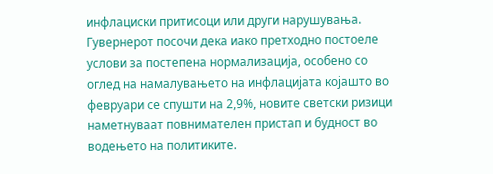инфлациски притисоци или други нарушувања.
Гувернерот посочи дека иако претходно постоеле услови за постепена нормализација, особено со оглед на намалувањето на инфлацијата којашто во февруари се спушти на 2,9%, новите светски ризици наметнуваат повнимателен пристап и будност во водењето на политиките.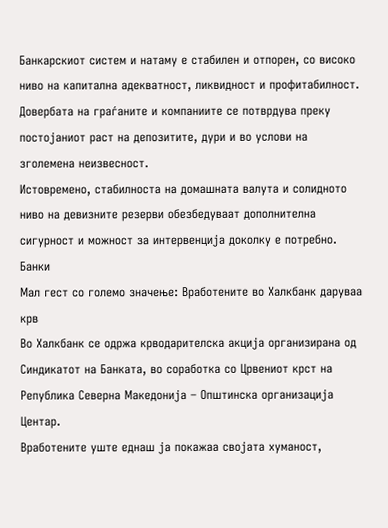Банкарскиот систем и натаму е стабилен и отпорен, со високо ниво на капитална адекватност, ликвидност и профитабилност. Довербата на граѓаните и компаниите се потврдува преку постојаниот раст на депозитите, дури и во услови на зголемена неизвесност.
Истовремено, стабилноста на домашната валута и солидното ниво на девизните резерви обезбедуваат дополнителна сигурност и можност за интервенција доколку е потребно.
Банки
Мал гест со големо значење: Вработените во Халкбанк даруваа крв
Во Халкбанк се одржа крводарителска акција организирана од Синдикатот на Банката, во соработка со Црвениот крст на Република Северна Македонија – Општинска организација Центар.
Вработените уште еднаш ја покажаа својата хуманост,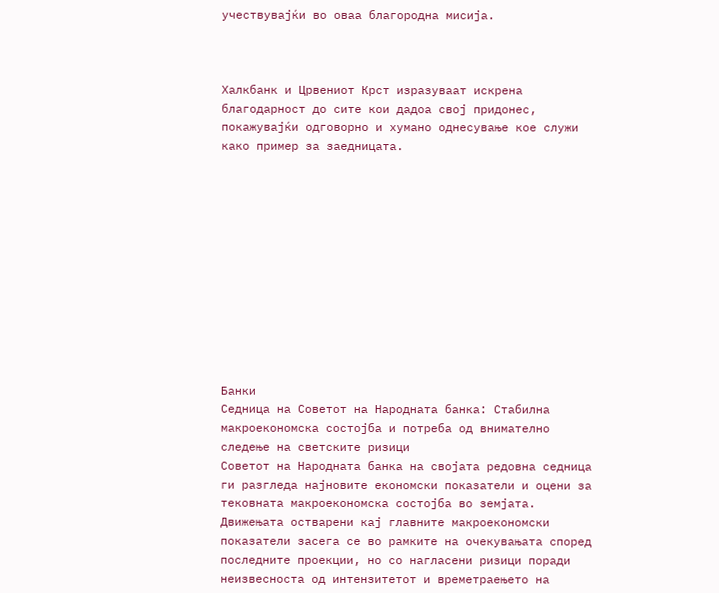учествувајќи во оваа благородна мисија.



Халкбанк и Црвениот Крст изразуваат искрена благодарност до сите кои дадоа свој придонес, покажувајќи одговорно и хумано однесување кое служи како пример за заедницата.












Банки
Седница на Советот на Народната банка: Стабилна макроекономска состојба и потреба од внимателно следење на светските ризици
Советот на Народната банка на својата редовна седница ги разгледа најновите економски показатели и оцени за тековната макроекономска состојба во земјата.
Движењата остварени кај главните макроекономски показатели засега се во рамките на очекувањата според последните проекции, но со нагласени ризици поради неизвесноста од интензитетот и времетраењето на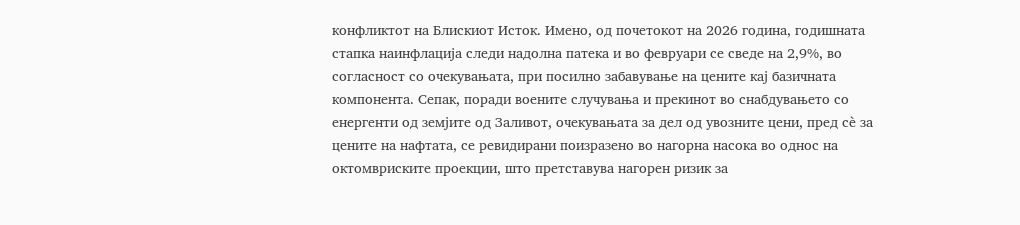конфликтот на Блискиот Исток. Имено, од почетокот на 2026 година, годишната стапка наинфлација следи надолна патека и во февруари се сведе на 2,9%, во согласност со очекувањата, при посилно забавување на цените кај базичната компонента. Сепак, поради воените случувања и прекинот во снабдувањето со енергенти од земјите од Заливот, очекувањата за дел од увозните цени, пред сѐ за цените на нафтата, се ревидирани поизразено во нагорна насока во однос на октомвриските проекции, што претставува нагорен ризик за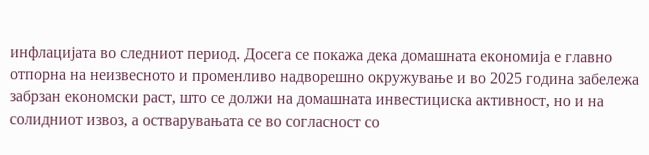инфлацијата во следниот период. Досега се покажа дека домашната економија е главно отпорна на неизвесното и променливо надворешно окружување и во 2025 година забележа забрзан економски раст, што се должи на домашната инвестициска активност, но и на солидниот извоз, а остварувањата се во согласност со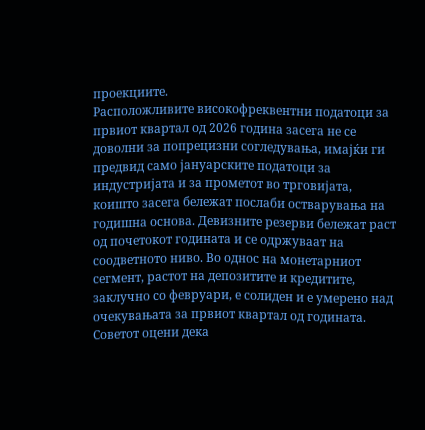проекциите.
Расположливите високофреквентни податоци за првиот квартал од 2026 година засега не се доволни за попрецизни согледувања, имајќи ги предвид само јануарските податоци за индустријата и за прометот во трговијата, коишто засега бележат послаби остварувања на годишна основа. Девизните резерви бележат раст од почетокот годината и се одржуваат на соодветното ниво. Во однос на монетарниот сегмент, растот на депозитите и кредитите, заклучно со февруари, е солиден и е умерено над очекувањата за првиот квартал од годината.
Советот оцени дека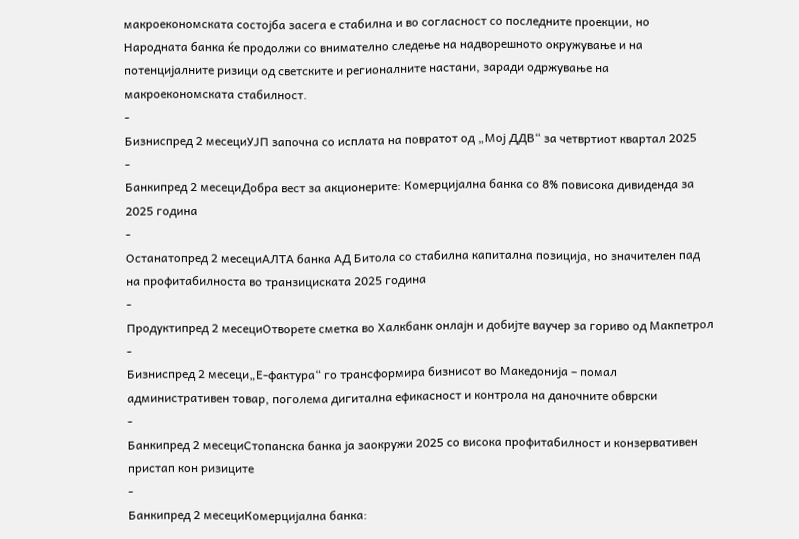макроекономската состојба засега е стабилна и во согласност со последните проекции, но Народната банка ќе продолжи со внимателно следење на надворешното окружување и на потенцијалните ризици од светските и регионалните настани, заради одржување на макроекономската стабилност.
-
Бизниспред 2 месециУЈП започна со исплата на повратот од „Мој ДДВ“ за четвртиот квартал 2025
-
Банкипред 2 месециДобра вест за акционерите: Комерцијална банка со 8% повисока дивиденда за 2025 година
-
Останатопред 2 месециАЛТА банка АД Битола со стабилна капитална позиција, но значителен пад на профитабилноста во транзициската 2025 година
-
Продуктипред 2 месециОтворете сметка во Халкбанк онлајн и добијте ваучер за гориво од Макпетрол
-
Бизниспред 2 месеци„Е-фактура“ го трансформира бизнисот во Македонија – помал административен товар, поголема дигитална ефикасност и контрола на даночните обврски
-
Банкипред 2 месециСтопанска банка ја заокружи 2025 со висока профитабилност и конзервативен пристап кон ризиците
-
Банкипред 2 месециКомерцијална банка: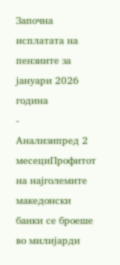Започна исплатата на пензиите за јануари 2026 година
-
Анализипред 2 месециПрофитот на најголемите македонски банки се броеше во милијарди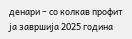денари – со колкав профит ја завршија 2025 година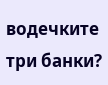водечките три банки?